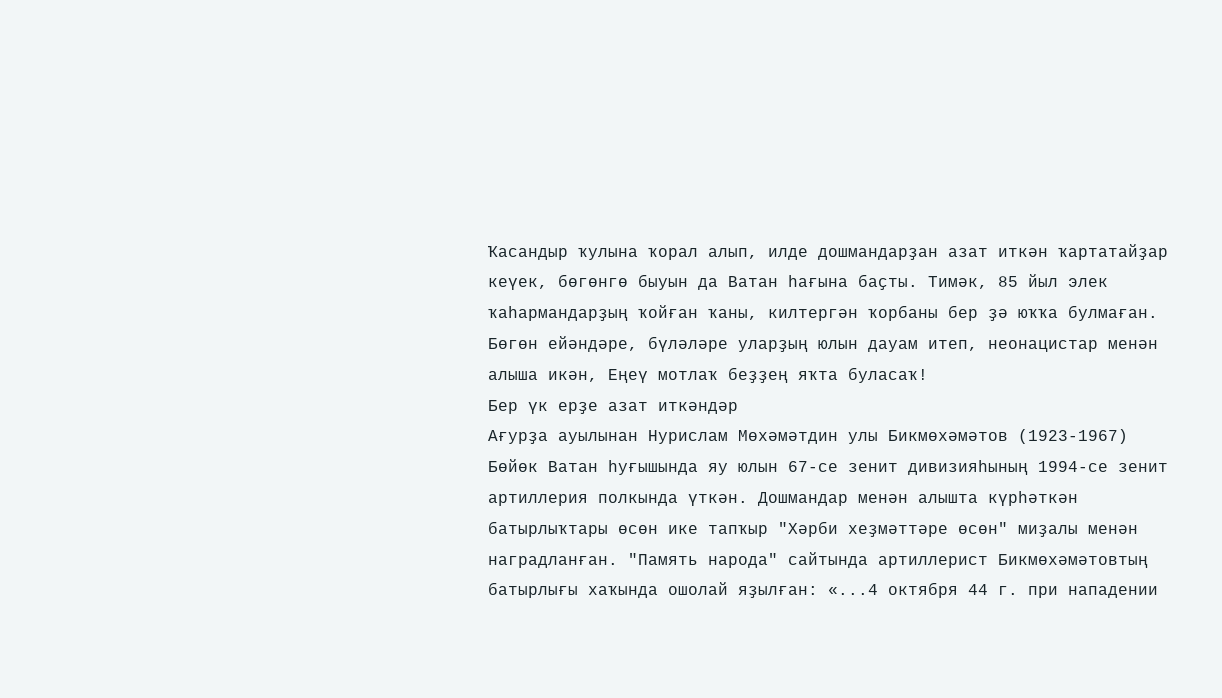Ҡасандыр ҡулына ҡорал алып, илде дошмандарҙан азат иткән ҡартатайҙар кеүек, бөгөнгө быуын да Ватан һағына баҫты. Тимәк, 85 йыл элек ҡаһармандарҙың ҡойған ҡаны, килтергән ҡорбаны бер ҙә юҡҡа булмаған. Бөгөн ейәндәре, бүләләре уларҙың юлын дауам итеп, неонацистар менән алыша икән, Еңеү мотлаҡ беҙҙең яҡта буласаҡ!
Бер үк ерҙе азат иткәндәр
Ағурҙа ауылынан Нурислам Мөхәмәтдин улы Бикмөхәмәтов (1923-1967) Бөйөк Ватан һуғышында яу юлын 67-се зенит дивизияһының 1994-се зенит артиллерия полкында үткән. Дошмандар менән алышта күрһәткән батырлыҡтары өсөн ике тапҡыр "Хәрби хеҙмәттәре өсөн" миҙалы менән наградланған. "Память народа" сайтында артиллерист Бикмөхәмәтовтың батырлығы хаҡында ошолай яҙылған: «...4 октября 44 г. при нападении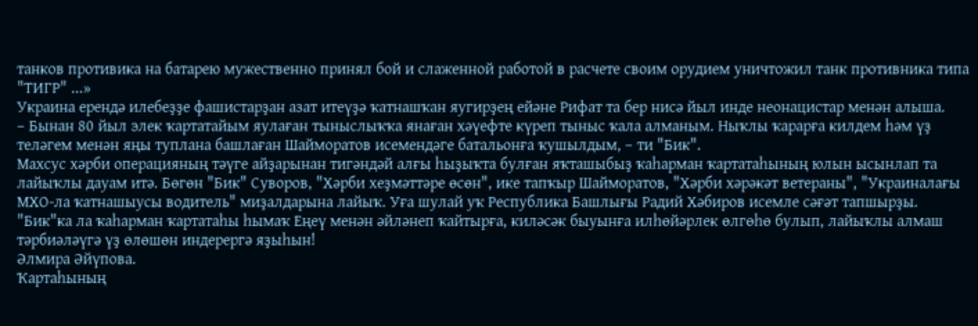танков противика на батарею мужественно принял бой и слаженной работой в расчете своим орудием уничтожил танк противника типа "ТИГР" ...»
Украина ерендә илебеҙҙе фашистарҙан азат итеүҙә ҡатнашҡан яугирҙең ейәне Рифат та бер нисә йыл инде неонацистар менән алыша.
– Бынан 80 йыл элек ҡартатайым яулаған тыныслыҡҡа янаған хәүефте күреп тыныс ҡала алманым. Ныҡлы ҡарарға килдем һәм үҙ теләгем менән яңы туплана башлаған Шайморатов исемендәге батальонға ҡушылдым, – ти "Бик".
Махсус хәрби операцияның тәүге айҙарынан тигәндәй алғы һыҙыҡта булған яҡташыбыҙ ҡаһарман ҡартатаһының юлын ысынлап та лайыҡлы дауам итә. Бөгөн "Бик" Суворов, "Хәрби хеҙмәттәре өсөн", ике тапҡыр Шайморатов, "Хәрби хәрәкәт ветераны", "Украиналағы МХО-ла ҡатнашыусы водитель" миҙалдарына лайыҡ. Уға шулай уҡ Республика Башлығы Радий Хәбиров исемле сәғәт тапшырҙы.
"Бик"ка ла ҡаһарман ҡартатаһы һымаҡ Еңеү менән әйләнеп ҡайтырға, киләсәк быуынға илһөйәрлек өлгөһө булып, лайыҡлы алмаш тәрбиәләүгә үҙ өлөшөн индерергә яҙыһын!
Әлмира Әйүпова.
Ҡартаһының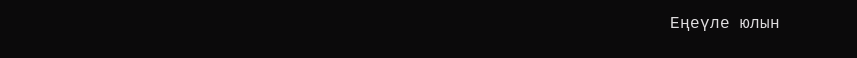Еңеүле юлын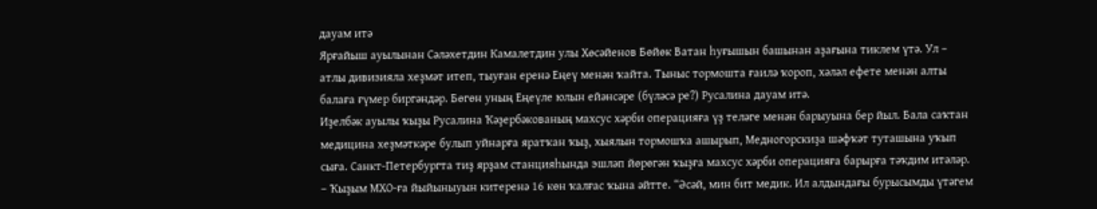дауам итә
Ярғайыш ауылынан Сәләхетдин Камалетдин улы Хөсәйенов Бөйөк Ватан һуғышын башынан аҙағына тиклем үтә. Ул – атлы дивизияла хеҙмәт итеп, тыуған еренә Еңеү менән ҡайта. Тыныс тормошта ғаилә ҡороп, хәләл ефете менән алты балаға ғүмер биргәндәр. Бөгөн уның Еңеүле юлын ейәнсәре (бүләсә ре?) Русалина дауам итә.
Иҙелбәк ауылы ҡыҙы Русалина Ҡәҙербәкованың махсус хәрби операцияға үҙ теләге менән барыуына бер йыл. Бала саҡтан медицина хеҙмәткәре булып уйнарға яратҡан ҡыҙ, хыялын тормошҡа ашырып, Медногорскиҙа шәфҡәт туташына уҡып сыға. Санкт-Петербургта тиҙ ярҙам станцияһында эшләп йөрөгән ҡыҙға махсус хәрби операцияға барырға тәҡдим итәләр.
– Ҡыҙым МХО-ға йыйыныуын китеренә 16 көн ҡалғас ҡына әйтте. “Әсәй, мин бит медик. Ил алдындағы бурысымды үтәгем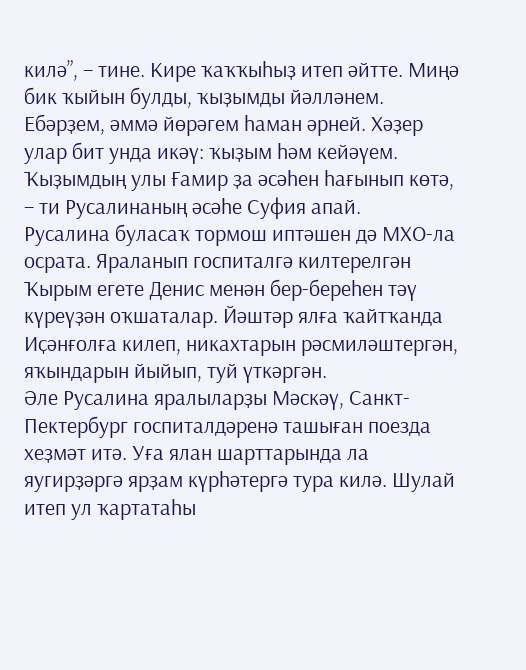килә”, – тине. Кире ҡаҡҡыһыҙ итеп әйтте. Миңә бик ҡыйын булды, ҡыҙымды йәлләнем. Ебәрҙем, әммә йөрәгем һаман әрней. Хәҙер улар бит унда икәү: ҡыҙым һәм кейәүем. Ҡыҙымдың улы Ғамир ҙа әсәһен һағынып көтә, – ти Русалинаның әсәһе Суфия апай.
Русалина буласаҡ тормош иптәшен дә МХО-ла осрата. Яраланып госпиталгә килтерелгән Ҡырым егете Денис менән бер-береһен тәү күреүҙән оҡшаталар. Йәштәр ялға ҡайтҡанда Иҫәнғолға килеп, никахтарын рәсмиләштергән, яҡындарын йыйып, туй үткәргән.
Әле Русалина яралыларҙы Мәскәү, Санкт-Пектербург госпиталдәренә ташыған поезда хеҙмәт итә. Уға ялан шарттарында ла яугирҙәргә ярҙам күрһәтергә тура килә. Шулай итеп ул ҡартатаһы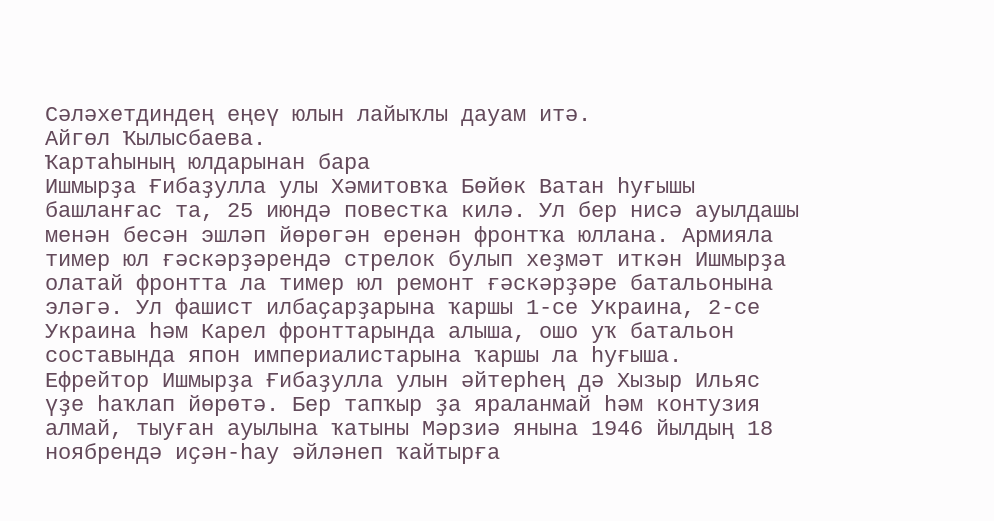Сәләхетдиндең еңеү юлын лайыҡлы дауам итә.
Айгөл Ҡылысбаева.
Ҡартаһының юлдарынан бара
Ишмырҙа Ғибаҙулла улы Хәмитовҡа Бөйөк Ватан һуғышы башланғас та, 25 июндә повестка килә. Ул бер нисә ауылдашы менән бесән эшләп йөрөгән еренән фронтҡа юллана. Армияла тимер юл ғәскәрҙәрендә стрелок булып хеҙмәт иткән Ишмырҙа олатай фронтта ла тимер юл ремонт ғәскәрҙәре батальонына эләгә. Ул фашист илбаҫарҙарына ҡаршы 1-се Украина, 2-се Украина һәм Карел фронттарында алыша, ошо уҡ батальон составында япон империалистарына ҡаршы ла һуғыша.
Ефрейтор Ишмырҙа Ғибаҙулла улын әйтерһең дә Хызыр Ильяс үҙе һаҡлап йөрөтә. Бер тапҡыр ҙа яраланмай һәм контузия алмай, тыуған ауылына ҡатыны Мәрзиә янына 1946 йылдың 18 ноябрендә иҫән-һау әйләнеп ҡайтырға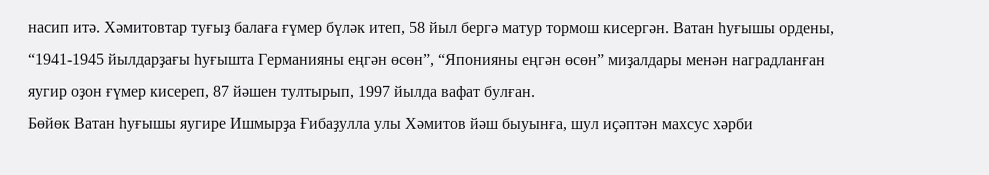насип итә. Хәмитовтар туғыҙ балаға ғүмер бүләк итеп, 58 йыл бергә матур тормош кисергән. Ватан һуғышы ордены, “1941-1945 йылдарҙағы һуғышта Германияны еңгән өсөн”, “Японияны еңгән өсөн” миҙалдары менән наградланған яугир оҙон ғүмер кисереп, 87 йәшен тултырып, 1997 йылда вафат булған.
Бөйөк Ватан һуғышы яугире Ишмырҙа Ғибаҙулла улы Хәмитов йәш быуынға, шул иҫәптән махсус хәрби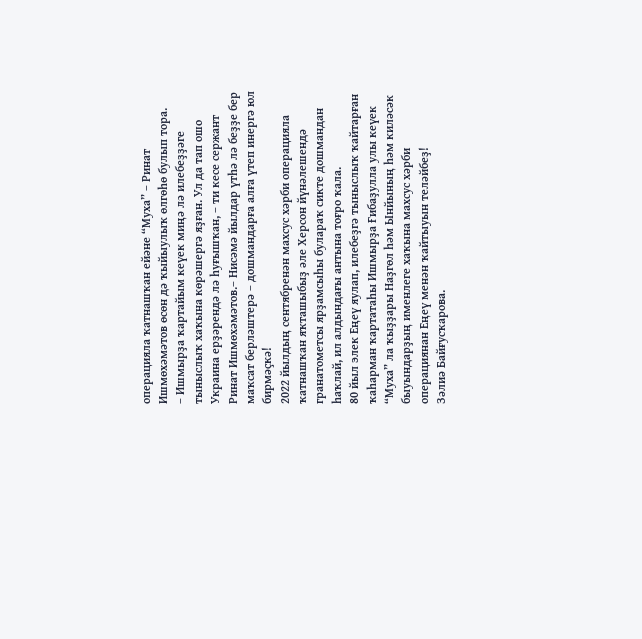операцияла ҡатнашҡан ейәне “Муха” – Ринат Ишмөхәмәтов өсөн дә ҡыйыулыҡ өлгөһө булып тора.
– Ишмырҙа ҡартайым кеүек миңә лә илебеҙҙәге тыныслыҡ хаҡына көрәшергә яҙған. Ул да тап ошо Украина ерҙәрендә лә һуғышҡан, – ти кесе сержант Ринат Ишмөхәмәтов.– Нисәмә йылдар үтһә лә беҙҙе бер маҡсат берләштерә – дошмандарға алға үтеп инергә юл бирмәҫкә!
2022 йылдың сентябренән махсус хәрби операцияла ҡатнашҡан яҡташыбыҙ әле Херсон йүнәлешендә гранатометсы ярҙамсыһы булараҡ сикте дошмандан һаҡлай, ил алдындағы антына тоғро ҡала.
80 йыл элек Еңеү яулап, илебеҙгә тыныслыҡ ҡайтарған ҡаһарман ҡартатаһы Ишмырҙа Ғибаҙулла улы кеүек “Муха” ла ҡыҙҙары Наҙгөл һәм Ынйының һәм киләсәк быуындарҙың именлеге хаҡына махсус хәрби операциянан Еңеү менән ҡайтыуын теләйбеҙ!
Зәлиә Байғусҡарова.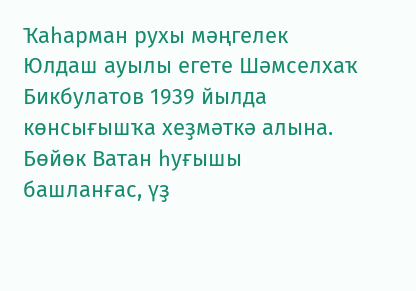Ҡаһарман рухы мәңгелек
Юлдаш ауылы егете Шәмселхаҡ Бикбулатов 1939 йылда көнсығышҡа хеҙмәткә алына. Бөйөк Ватан һуғышы башланғас, үҙ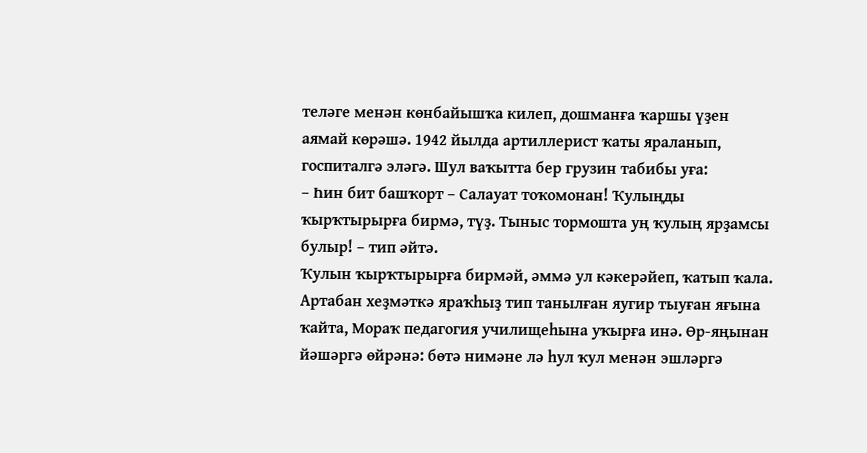теләге менән көнбайышҡа килеп, дошманға ҡаршы үҙен аямай көрәшә. 1942 йылда артиллерист ҡаты яраланып, госпиталгә эләгә. Шул ваҡытта бер грузин табибы уға:
– Һин бит башҡорт – Салауат тоҡомонан! Ҡулыңды ҡырҡтырырға бирмә, түҙ. Тыныс тормошта уң ҡулың ярҙамсы булыр! – тип әйтә.
Ҡулын ҡырҡтырырға бирмәй, әммә ул кәкерәйеп, ҡатып ҡала. Артабан хеҙмәткә яраҡһыҙ тип танылған яугир тыуған яғына ҡайта, Мораҡ педагогия училищеһына уҡырға инә. Өр-яңынан йәшәргә өйрәнә: бөтә нимәне лә һул ҡул менән эшләргә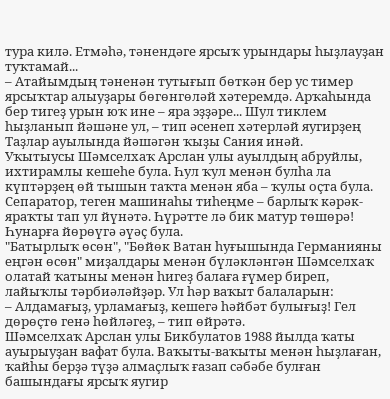тура килә. Етмәһә, тәнендәге ярсыҡ урындары һыҙлауҙан туҡтамай...
– Атайымдың тәненән тутығып бөткән бер ус тимер ярсыҡтар алыуҙары бөгөнгөләй хәтеремдә. Арҡаһында бер тигеҙ урын юҡ ине – яра эҙҙәре... Шул тиклем һыҙланып йәшәне ул, – тип әсенеп хәтерләй яугирҙең Таҙлар ауылында йәшәгән ҡыҙы Сания инәй.
Уҡытыусы Шәмселхаҡ Арслан улы ауылдың абруйлы, ихтирамлы кешеһе була. Һул ҡул менән булһа ла күптәрҙең өй тышын таҡта менән яба – ҡулы оҫта була. Сепаратор, теген машинаһы тиһеңме – барлыҡ кәрәк-яраҡты тап ул йүнәтә. Һүрәтте лә бик матур төшөрә! Һунарға йөрөүгә әүәҫ була.
"Батырлыҡ өсөн", "Бөйөк Ватан һуғышында Германияны еңгән өсөн" миҙалдары менән бүләкләнгән Шәмселхаҡ олатай ҡатыны менән һигеҙ балаға ғүмер биреп, лайыҡлы тәрбиәләйҙәр. Ул һәр ваҡыт балаларын:
– Алдамағыҙ, урламағыҙ, кешегә һәйбәт булығыҙ! Гел дөрөҫтө генә һөйләгеҙ, – тип өйрәтә.
Шәмселхаҡ Арслан улы Бикбулатов 1988 йылда ҡаты ауырыуҙан вафат була. Ваҡыты-ваҡыты менән һыҙлаған, ҡайһы берҙә түҙә алмаҫлыҡ ғазап сәбәбе булған башындағы ярсыҡ яугир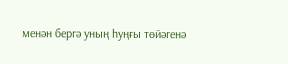менән бергә уның һуңғы төйәгенә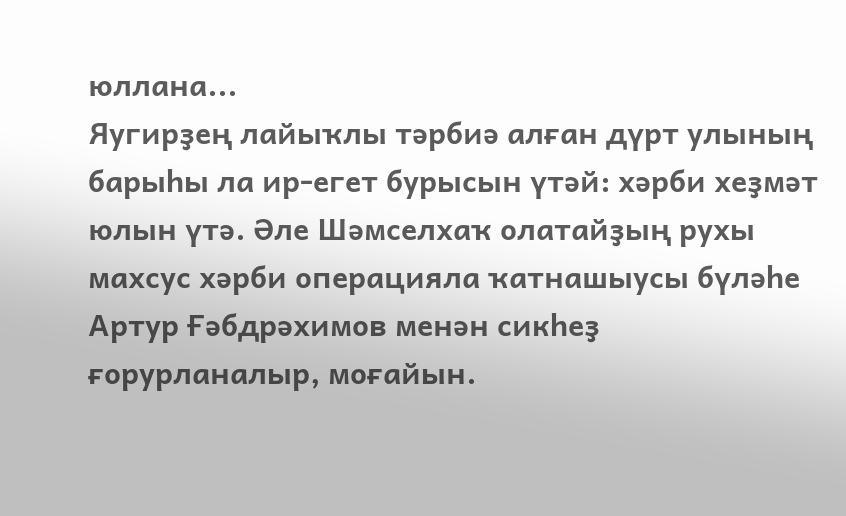юллана...
Яугирҙең лайыҡлы тәрбиә алған дүрт улының барыһы ла ир-егет бурысын үтәй: хәрби хеҙмәт юлын үтә. Әле Шәмселхаҡ олатайҙың рухы махсус хәрби операцияла ҡатнашыусы бүләһе Артур Ғәбдрәхимов менән сикһеҙ ғорурланалыр, моғайын.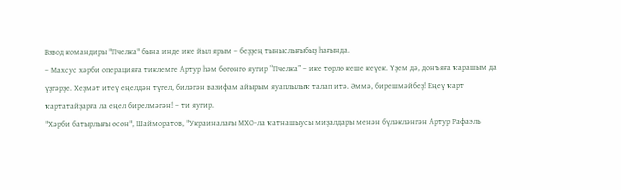Взвод командиры "Пчелка" бына инде ике йыл ярым – беҙҙең тыныслығыбыҙ һағында.
– Махсус хәрби операцияға тиклемге Артур һәм бөгөнгө яугир “Пчелка” – ике төрлө кеше кеүек. Үҙем дә, донъяға ҡарашым да үҙгәрҙе. Хеҙмәт итеү еңелдән түгел, биләгән вазифам айырым яуаплылыҡ талап итә. Әммә, бирешмәйбеҙ! Еңеү ҡарт ҡартатайҙарға ла еңел бирелмәгән! – ти яугир.
"Хәрби батырлығы өсөн", Шайморатов, "Украиналағы МХО-ла ҡатнашыусы миҙалдары менән бүләкләнгән Артур Рафаэль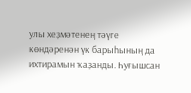улы хеҙмәтенең тәүге көндәренән үк барыһының да ихтирамын ҡаҙанды. Һуғышсан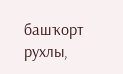башҡорт рухлы,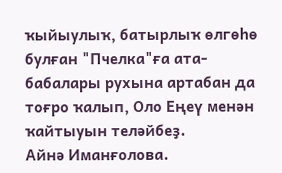ҡыйыулыҡ, батырлыҡ өлгөһө булған "Пчелка"ға ата-бабалары рухына артабан да тоғро ҡалып, Оло Еңеү менән ҡайтыуын теләйбеҙ.
Айнә Иманғолова.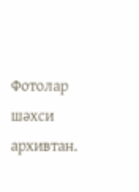Фотолар шәхси архивтан.